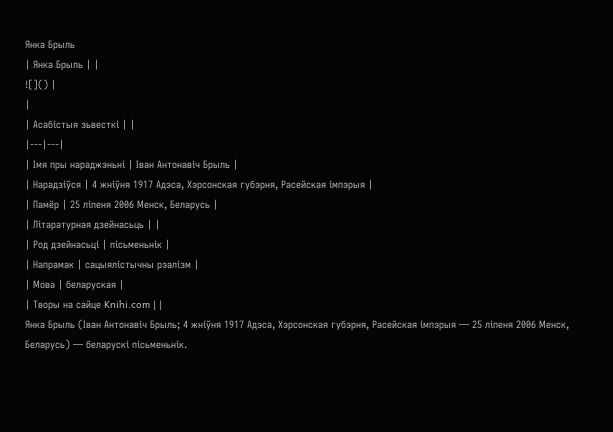Янка Брыль
| Янка Брыль | |
![]() |
|
| Асабістыя зьвесткі | |
|---|---|
| Імя пры нараджэньні | Іван Антонавіч Брыль |
| Нарадзіўся | 4 жніўня 1917 Адэса, Хэрсонская губэрня, Расейская імпэрыя |
| Памёр | 25 ліпеня 2006 Менск, Беларусь |
| Літаратурная дзейнасьць | |
| Род дзейнасьці | пісьменьнік |
| Напрамак | сацыялістычны рэалізм |
| Мова | беларуская |
| Творы на сайце Knihi.com | |
Янка Брыль (Іван Антонавіч Брыль; 4 жніўня 1917 Адэса, Хэрсонская губэрня, Расейская імпэрыя — 25 ліпеня 2006 Менск, Беларусь) — беларускі пісьменьнік.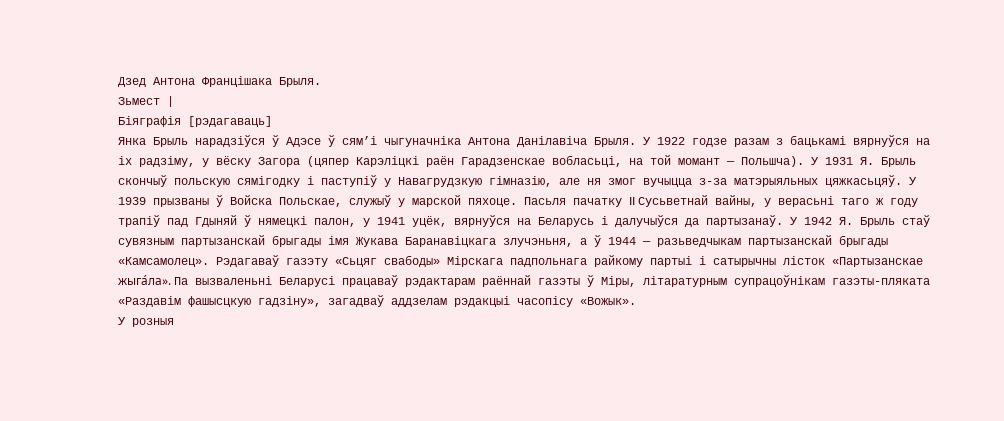Дзед Антона Францішака Брыля.
Зьмест |
Біяграфія [рэдагаваць]
Янка Брыль нарадзіўся ў Адэсе ў сям’і чыгуначніка Антона Данілавіча Брыля. У 1922 годзе разам з бацькамі вярнуўся на іх радзіму, у вёску Загора (цяпер Карэліцкі раён Гарадзенскае вобласьці, на той момант — Польшча). У 1931 Я. Брыль скончыў польскую сямігодку і паступіў у Навагрудзкую гімназію, але ня змог вучыцца з-за матэрыяльных цяжкасьцяў. У 1939 прызваны ў Войска Польскае, служыў у марской пяхоце. Пасьля пачатку II Сусьветнай вайны, у верасьні таго ж году трапіў пад Гдыняй ў нямецкі палон, у 1941 уцёк, вярнуўся на Беларусь і далучыўся да партызанаў. У 1942 Я. Брыль стаў сувязным партызанскай брыгады імя Жукава Баранавіцкага злучэньня, а ў 1944 — разьведчыкам партызанскай брыгады «Камсамолец». Рэдагаваў газэту «Сьцяг свабоды» Мірскага падпольнага райкому партыі і сатырычны лісток «Партызанскае жыга́ла». Па вызваленьні Беларусі працаваў рэдактарам раённай газэты ў Міры, літаратурным супрацоўнікам газэты-пляката «Раздавім фашысцкую гадзіну», загадваў аддзелам рэдакцыі часопісу «Вожык».
У розныя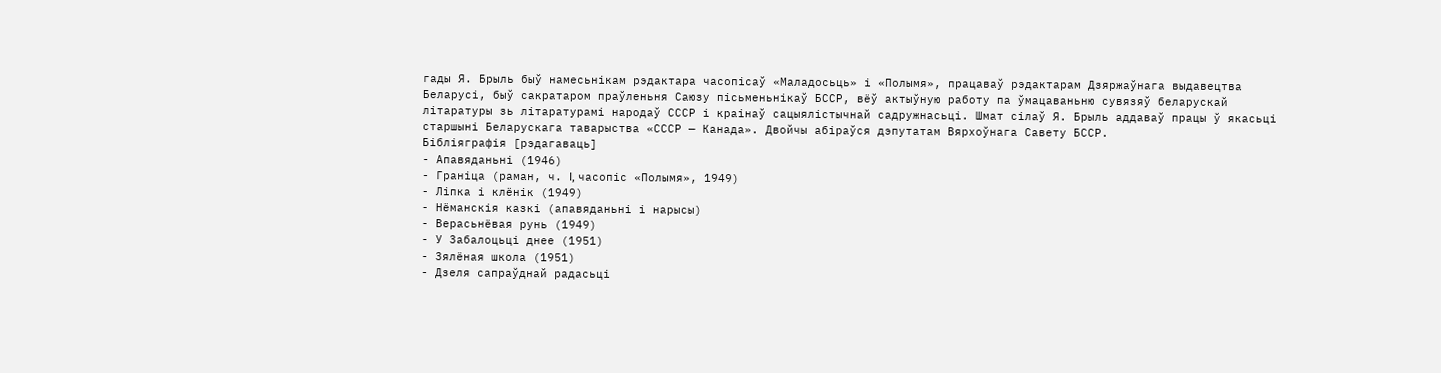гады Я. Брыль быў намесьнікам рэдактара часопісаў «Маладосьць» і «Полымя», працаваў рэдактарам Дзяржаўнага выдавецтва Беларусі, быў сакратаром праўленьня Саюзу пісьменьнікаў БССР, вёў актыўную работу па ўмацаваньню сувязяў беларускай літаратуры зь літаратурамі народаў СССР і краінаў сацыялістычнай садружнасьці. Шмат сілаў Я. Брыль аддаваў працы ў якасьці старшыні Беларускага таварыства «СССР — Канада». Двойчы абіраўся дэпутатам Вярхоўнага Савету БССР.
Бібліяграфія [рэдагаваць]
- Апавяданьні (1946)
- Граніца (раман, ч. I, часопіс «Полымя», 1949)
- Ліпка і клёнік (1949)
- Нёманскія казкі (апавяданьні і нарысы)
- Верасьнёвая рунь (1949)
- У Забалоцьці днее (1951)
- Зялёная школа (1951)
- Дзеля сапраўднай радасьці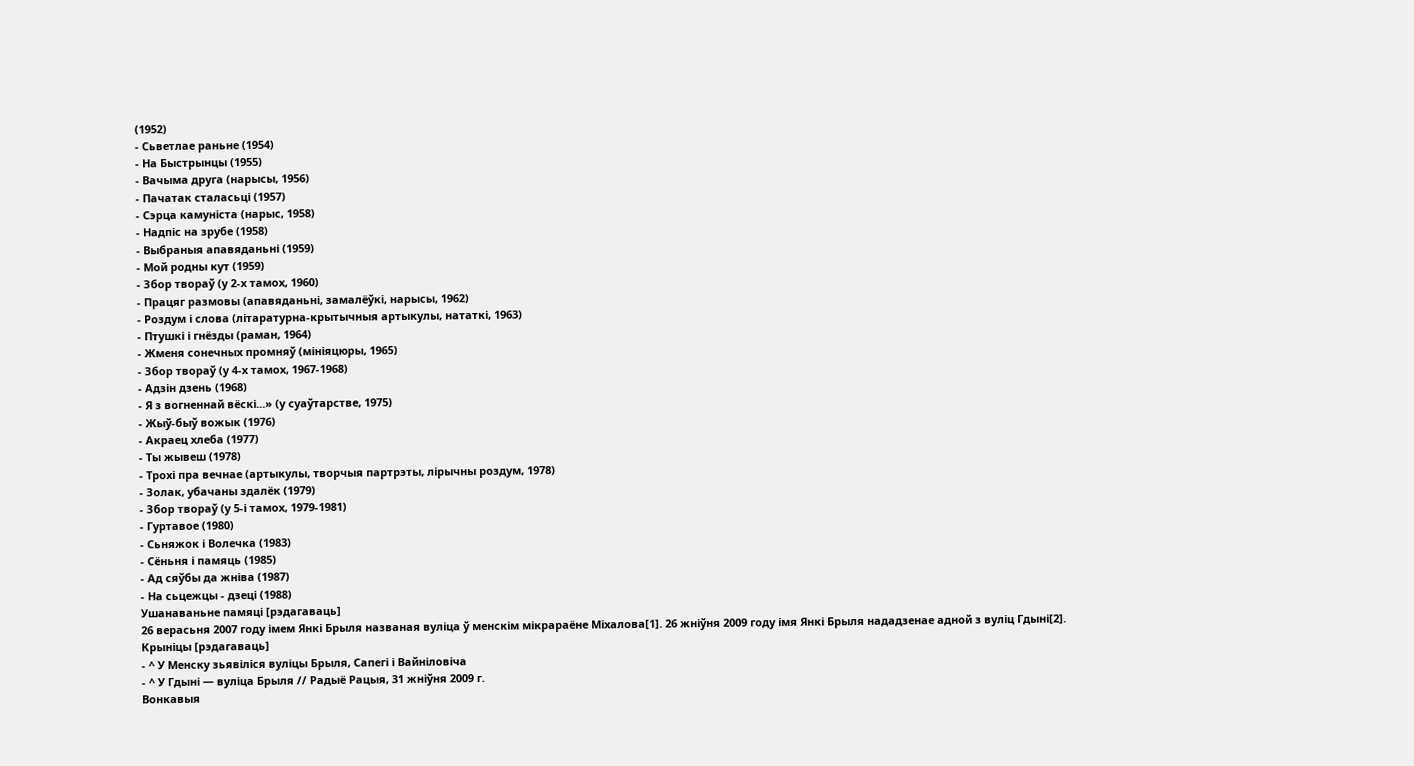(1952)
- Сьветлае раньне (1954)
- На Быстрынцы (1955)
- Вачыма друга (нарысы, 1956)
- Пачатак сталасьці (1957)
- Сэрца камуніста (нарыс, 1958)
- Надпіс на зрубе (1958)
- Выбраныя апавяданьні (1959)
- Мой родны кут (1959)
- Збор твораў (у 2-х тамох, 1960)
- Працяг размовы (апавяданьні, замалёўкі, нарысы, 1962)
- Роздум і слова (літаратурна-крытычныя артыкулы, нататкі, 1963)
- Птушкі і гнёзды (раман, 1964)
- Жменя сонечных промняў (мініяцюры, 1965)
- Збор твораў (у 4-х тамох, 1967-1968)
- Адзін дзень (1968)
- Я з вогненнай вёскі...» (у суаўтарстве, 1975)
- Жыў-быў вожык (1976)
- Акраец хлеба (1977)
- Ты жывеш (1978)
- Трохі пра вечнае (артыкулы, творчыя партрэты, лірычны роздум, 1978)
- Золак, убачаны здалёк (1979)
- Збор твораў (у 5-і тамох, 1979-1981)
- Гуртавое (1980)
- Сьняжок і Волечка (1983)
- Сёньня і памяць (1985)
- Ад сяўбы да жніва (1987)
- На сьцежцы - дзеці (1988)
Ушанаваньне памяці [рэдагаваць]
26 верасьня 2007 году імем Янкі Брыля названая вуліца ў менскім мікрараёне Міхалова[1]. 26 жніўня 2009 году імя Янкі Брыля нададзенае адной з вуліц Гдыні[2].
Крыніцы [рэдагаваць]
- ^ У Менску зьявіліся вуліцы Брыля, Сапегі і Вайніловіча
- ^ У Гдыні — вуліца Брыля // Радыё Рацыя, 31 жніўня 2009 г.
Вонкавыя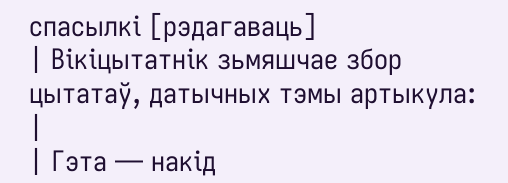спасылкі [рэдагаваць]
| Вікіцытатнік зьмяшчае збор цытатаў, датычных тэмы артыкула: |
| Гэта — накід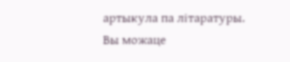артыкула па літаратуры. Вы можаце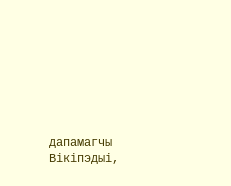дапамагчы Вікіпэдыі,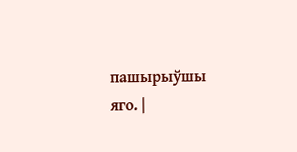пашырыўшы яго. |